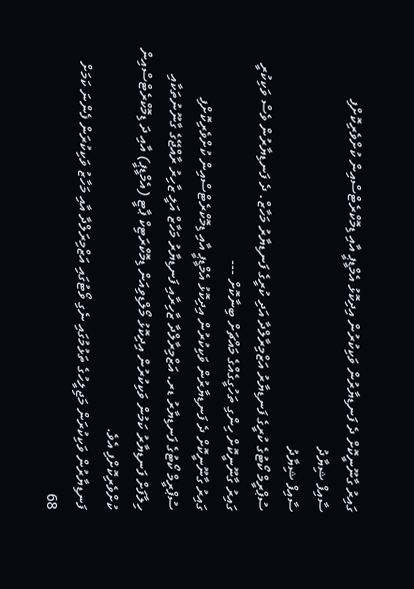ގައިރު ގާނޫނީކޮށް ދެ ފަނޑިޔާރުން ވަކިކުރުން އިދިކޮޅު އެމްޑީޕީ އާއި ޑިމޮކްރެޓްސްއިން ކުށްވެރިކޮށްފި
ސާއިފް ޝިޔާދު
ސާއިފް ޝިޔާދު
ސުޕްރީމް ކޯޓުގެ ކުރީގެ ފަނޑިޔާރު އަޒްމިރާލްދާ އަދި ކުރީގެ ފަނޑިޔާރު މަހާޒް. ދެ ފަނޑިޔާރުން ވެސް ވަކިކުރީ ގައިރު ގާނޫނީކޮށް ހިންގި ތަހުގީގެއްގެ މައްޗަށް ބިނާކޮށް ---
ގައިރު ގާނޫނީކޮށް ދެ ފަނޑިޔާރުން ވަކިކުރުން އިދިކޮޅު އެމްޑީޕީ އާއި ޑިމޮކްރެޓްސްއިން ކުށްވެރިކޮށްފި
ސުޕްރީމް ކޯޓުގެ ފަނޑިޔާރު ޑރ. އަޒްމިރާލްދާ ޒާހިރާއި ފަނޑިޔާރު މަހާޒް އަލީ ޒާހިރު ރާއްޖޭގެ ގާނޫނުތަކާއި ހިލާފަށް ފަނޑިޔާރު ކަމުން ވަކިކުރުން އިދިކޮޅު މޯލްޑިވިއަން ޑިމޮކްރަޓިކް ޕާޓީ (އެމްޑީޕީ) އާއި ދަ ޑިމޮކްރެޓްސްއިން ކުށްވެރިކޮށްފި އެވެ.
ފަނޑިޔާރުން ވަކިކުރަން މަޖިލީހުގެ ތަޅުމުގައި ނެގި ވޯޓުގައި އަޒްމިރަލްދާ އާއި މަހާޒު ވަކިކުރަން ފެންނަ ކަމަށް 68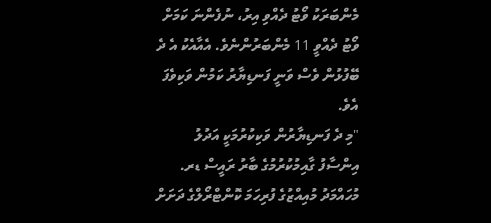މެންބަރަކު ވޯޓު ދެއްވި އިރު، ނުފެންނަ ކަމަށް ވޯޓު ދެއްވީ 11 މެންބަރުންނެވެ. އެއާއެކު އެ ދެ ބޭފުޅުން ވެސް ވަނީ ފަނޑިޔާރު ކަމުން ވަކިވެފަ އެވެ.
"މި ދެ ފަނޑިޔާރުން ވަކިކުރުމަކީ އަދުލު އިންސާފު ގާއިމުކުރުމުގެ ބާރު ރައީސް ޑރ. މުހައްމަދު މުއިއްޒުގެ ފުރިހަމަ ކޮންޓްރޯލްގެ ދަށަށް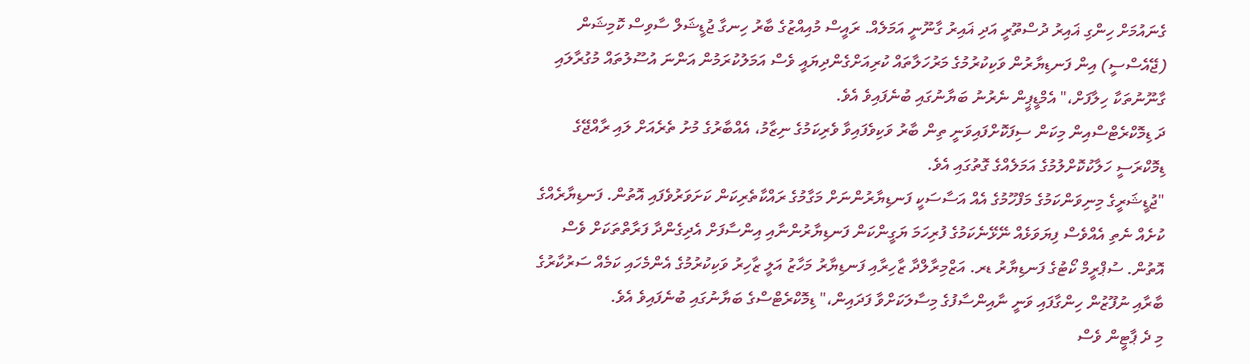ގެނައުމަށް ހިންގި ޣައިރު ދުސްތޫރީ އަދި ޣައިރު ގާނޫނީ އަމަލެއް. ރައީސް މުއިއްޒުގެ ބާރު ހިނގާ ޖުޑީޝަލް ސާވިސް ކޮމިޝަން (ޖޭއެސްސީ) އިން ފަނޑިޔާރުން ވަކިކުރުމުގެ މަރުހަލާތައް ކުރިއަށްގެންދިޔައީ ވެސް އަމަލުކުރަމުން އަންނަ އުސޫލުތައް މުގުރާލައި ގާނޫނުތަކާ ހިލާފަށް،" އެމްޑީޕީން ނެރުނު ބަޔާނުގައި ބުނެފައިވެ އެވެ.
ދަ ޑިމޮކްރެޓްސްއިން މިކަން ސިފަކޮށްފައިވަނީ ތިން ބާރު ވަކިވެފައިވާ ވެރިކަމުގެ ނިޒާމު، އެއްބާރުގެ މުށު ތެރެއަށް ލައި ރާއްޖޭގެ ޑިމޮކްރަސީ ހަލާކުކޮށްލުމުގެ އަމަލެއްގެ ގޮތުގައި އެވެ.
"ޖުޑީޝަރީގެ މިނިވަންކަމުގެ މަފްހޫމުގެ އެއް އަސާސަކީ ފަނޑިޔާރުންނަށް މަގާމުގެ ރައްކާތެރިކަން ކަށަވަރުވެފައި އޮތުން. ފަނޑިޔާރެއްގެ ކުށެއް ނެތި އެއްވެސް ފިޔަވަޅެއް ނޭޅޭނެކަމުގެ ފުރިހަމަ ޔަގީންކަން ފަނޑިޔާރުންނާއި އިންސާފަށް އެދިގެންދާ ފަރާތްތަކަށް ވެސް އޮތުން. ސުޕްރީމް ކޯޓުގެ ފަނޑިޔާރު ޑރ. އަޒްމިރާލްދާ ޒާހިރާއި ފަނޑިޔާރު މަހާޒު އަލީ ޒާހިރު ވަކިކުރުމުގެ އެންމެހައި ކަމެއް ސަރުކާރުގެ ބާރާއި ނުފޫޒުން ހިންގާފައި ވަނީ ނާއިންސާފުގެ މިސާލަކަށްވާ ފަދައިން،" ޑިމޮކްރެޓްސްގެ ބަޔާނުގައި ބުނެފައިވެ އެވެ.
މި ދެ ޕާޓީން ވެސް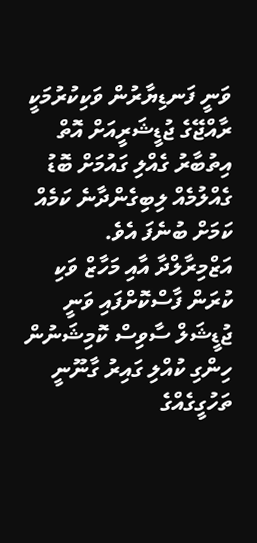ވަނީ ފަނޑިޔާރުން ވަކިކުރުމަކީ ރާއްޖޭގެ ޖުޑީޝަރީއަށް އޮތް އިތުބާރު ގެއްލި ގައުމަށް ބޮޑު ގެއްލުމެއް ލިބިގެންދާނެ ކަމެއް ކަމަށް ބުނެފަ އެވެ.
އަޒްމިރާލްދާ އާއި މަހާޒް ވަކި ކުރަން ފާސްކޮށްފައި ވަނީ ޖުޑީޝަލް ސާވިސް ކޮމިޝަނުން ހިންގި ކުއްލި ގައިރު ގާނޫނީ ތަހުގީގެއްގެ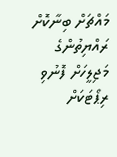މައްޗަށް ބިނާކޮށް ރައްޔިތުންގެ މަޖިލީހަށް ފޮނުވި ރިޕޯޓަކަށް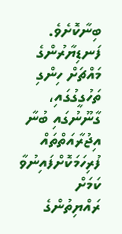ބިނާކޮށެވެ.
ފަނޑިޔާރުންގެ މައްޗަށް ހިންގި ތަހުގީގުގައި، ގާނޫނުގައި ބުނާ އިޖުރާއަތްތައް ފުރިހަމަކޮށްފައިނުވާ ކަމަށް ރައްޔިތުންގެ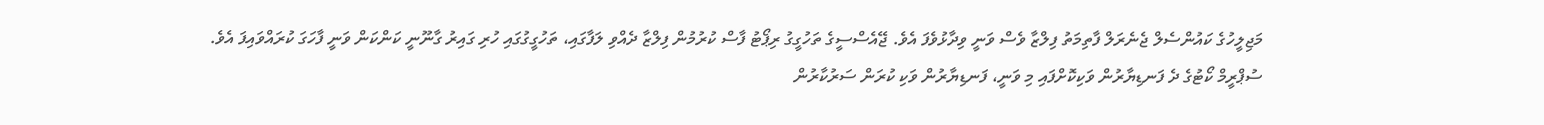މަޖިލީހުގެ ކައުންސެލް ޖެނެރަލް ފާތިމަތު ފިލްޒާ ވެސް ވަނީ ވިދާޅުވެފަ އެވެ. ޖޭއެސްސީގެ ތަހުގީގު ރިޕޯޓު ފާސް ކުރުމުން ފިލްޒާ ދެއްވި ލަފާގައި، ތަހުގީގުގައި ހުރި ގައިރު ގާނޫނީ ކަންކަން ވަނީ ފާހަގަ ކުރައްވައިފަ އެވެ.
ސުޕްރީމް ކޯޓުގެ ދެ ފަނޑިޔާރުން ވަކިކޮށްފައި މި ވަނީ، ފަނޑިޔާރުން ވަކި ކުރަން ސަރުކާރުން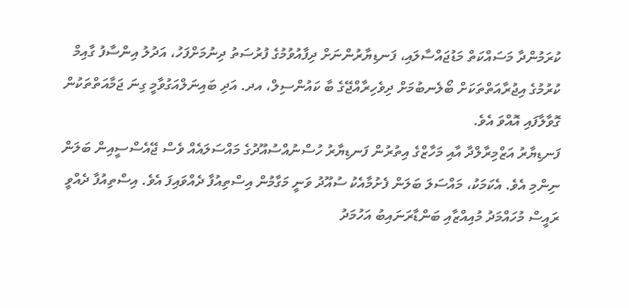ކުރަމުންދާ މަސައްކަތް މަޑުޖައްސާލައި، ފަނޑިޔާރުންނަށް ދިފާއުވުމުގެ ފުރުސަތު ދިނުމަށްފަހު، އަދުލު އިންސާފު ގާއިމް ކުރުމުގެ އިޖުރާއަތްތަކަށް ބޯލެނބުމަށް ދިވެހިރާއްޖޭގެ ބާ ކައުންސިލް، އދ. އަދި ބައިނަލްއަގުވާމީ ގިނަ ޖަމާއަތްތަކުން ގޮވާލާފައި އޮއްވަ އެވެ.
ފަނޑިޔާރު އަޒްމިރާލްދާ އާއި މަހާޒްގެ އިތުރުން ފަނޑިޔާރު ހުސްނުއްސުއޫދުގެ މައްސަލައެއް ވެސް ޖޭއެސްސީއިން ބަލަން ނިންމި އެވެ. އެކަމަކު، މައްސަލަ ބަލަން ފެށުމާއެކު ސުއޫދު ވަނީ މަގާމުން އިސްތިއުފާ ދެއްވައިފަ އެވެ. އިސްތިއުފާ ދެއްވީ ރައީސް މުހައްމަދު މުއިއްޒާއި ބަންޑާރަނައިބު އަހުމަދު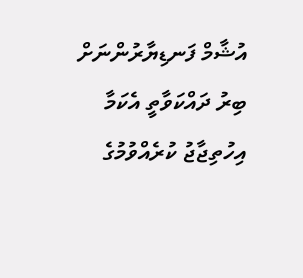އުޝާމް ފަނޑިޔާރުންނަށް ބިރު ދައްކަވާތީ އެކަމާ އިހުތިޖާޖު ކުރެއްވުމުގެ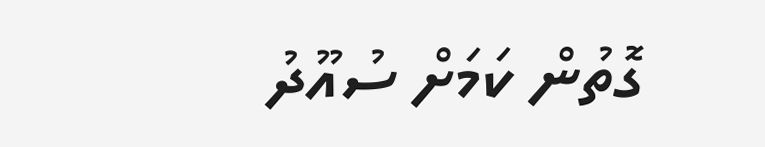ގޮތުން ކަމަށް ސުއޫދު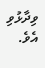ވިދާޅުވި އެވެ.